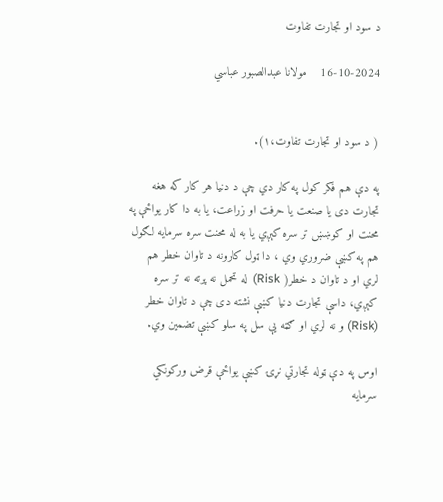د سود او تجارت تفاوت

16-10-2024    مولانا عبدالصبور عباسي


( د سود او تجارت تفاوت،۱).

په دې هم فکر کول په کار دي چې د دنيا هر کار که هغه تجارت دی يا صنعت يا حرفت او زراعت، يا به دا کار يواځې په محنت او کوښښ تر سره کېږي يا به له محنت سره سرمايه لګول هم په کښې ضروري وي ، دا ټول کارونه د تاوان خطر هم لري او د تاوان د خطر( Risk)  له تحمل نه پرته نه تر سره کېږي، داسې تجارت دنيا کښې نشته دی چې د تاوان خطر (Risk) و نه لري او ګټه يې سل په سلو کښې تضمين وي.

اوس په دې ټوله تجارتي نړۍ کښې يواځې قرض ورکونکي سرمايه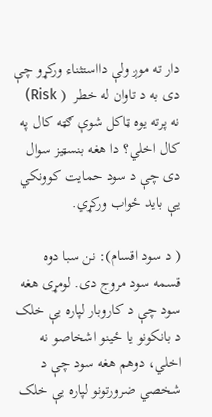دار ته موږ ولې دااستثناء ورکړو چې دی به د تاوان له خطر  ( Risk) نه پرته يوه ټاکل شوې ګټه کال په کال اخلي؟ دا هغه بنسټيز سوال دی چې د سود حمايت کوونکي يې بايد ځواب ورکړي.

( د سود اقسام): نن سبا دوه قسمه سود مروج دی. لومړی هغه سود چې د کاروبار لپاره يې خلک د بانکونو يا ځينو اشخاصو نه اخلي، دوهم هغه سود چې د شخصي ضرورتونو لپاره يې خلک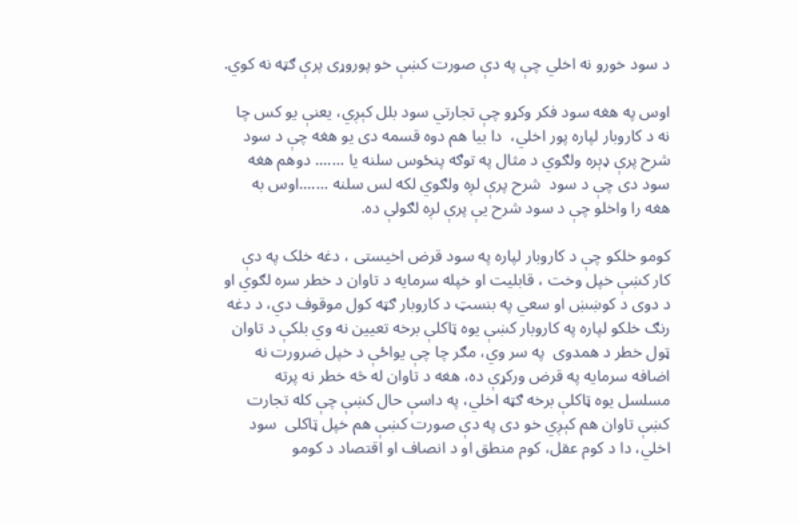د سود خورو نه اخلي چې په دې صورت کښې خو پوروړی پرې ګټه نه کوي.

اوس په هغه سود فکر وکړو چې تجارتي سود بلل کېږي، يعنې يو کس چا نه د کاروبار لپاره پور اخلي،  دا بيا هم دوه قسمه دی يو هغه چې د سود شرح پرې ډېره ولګوي د مثال په توګه پنځوس سلنه يا ....... دوهم هغه سود دی چې د سود  شرح پرې لږه ولګوي لکه لس سلنه .......اوس به هغه را واخلو چې د سود شرح يې پرې لږه لګولې ده.

کومو خلکو چې د کاروبار لپاره په سود قرض اخيستی ، دغه خلک په دې کار کښې خپل وخت ، قابليت او خپله سرمايه د تاوان د خطر سره لګوي او د دوی د کوښښ او سعي په بنسټ د کاروبار ګټه کول موقوف دي، د دغه رنګ خلکو لپاره په کاروبار کښې يوه ټاکلې برخه تعيين نه وي بلکې د تاوان ټول خطر د همدوی  په سر وي، مګر چا چې يواځې د‌ خپل ضرورت نه اضافه سرمايه په قرض ورکړې ده، هغه د تاوان له څه خطر نه پرته مسلسل يوه ټاکلې برخه ګټه اخلي، په داسې حال کښې چې کله تجارت کښې تاوان هم کېږي خو دی په دې صورت کښې هم خپل ټاکلی  سود اخلي، دا د کوم عقل، کوم منطق او د انصاف او اقتصاد د کومو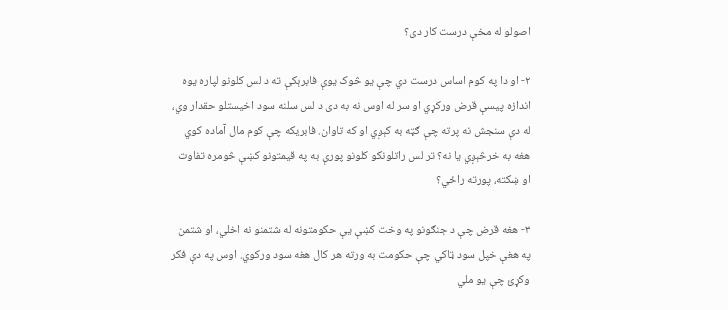اصولو له مخې درست کار دی؟

۲- او دا په کوم اساس درست دي چې يو څوک يوې فابرېکې ته د لس کلونو لپاره يوه اندازه پيسې قرض ورکړي او سر له اوس نه به دی د لس سلنه سود اخيستلو حقدار وي، له دې سنجش نه پرته چې ګټه به کېږي او که تاوان. فابريکه چې کوم مال آماده کوي هغه به خرڅېږي يا نه؟ تر لس راتلونکو کلونو پورې به په قيمتونو کښې څومره تفاوت او ښکته، پورته راځي؟

۳- هغه قرض چې د جنګونو په وخت کښې يې حکومتونه له شتمنو نه اخلي، او شتمن په هغې خپل سود ټاکي چې حکومت به ورته هر کال هغه سود ورکوي. اوس په دې فکر وکړئ چې يو ملي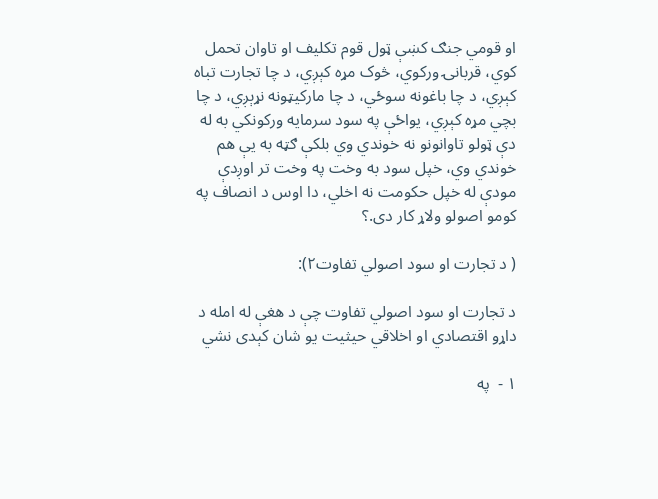او قومي جنګ کښې ټول قوم تکليف او تاوان تحمل کوي، قربانۍ ورکوي، څوک مړه کېږي، د چا تجارت تباه کېږي، د چا باغونه سوځي، د چا مارکيټونه نړېږي، د چا بچي مړه کېږي، يواځې په سود سرمايه ورکونکي به له دې ټولو تاوانونو نه خوندي وي بلکې ګټه به يې هم خوندي وي، خپل سود به وخت په وخت تر اوږدې مودې له خپل حکومت نه اخلي، دا اوس د انصاف په کومو اصولو ولاړ کار دی.؟

( د تجارت او سود اصولي تفاوت۲):

د تجارت او سود اصولي تفاوت چې د هغې له امله د داړو اقتصادي او اخلاقي حيثيت يو شان کېدی نشي

۱ -  په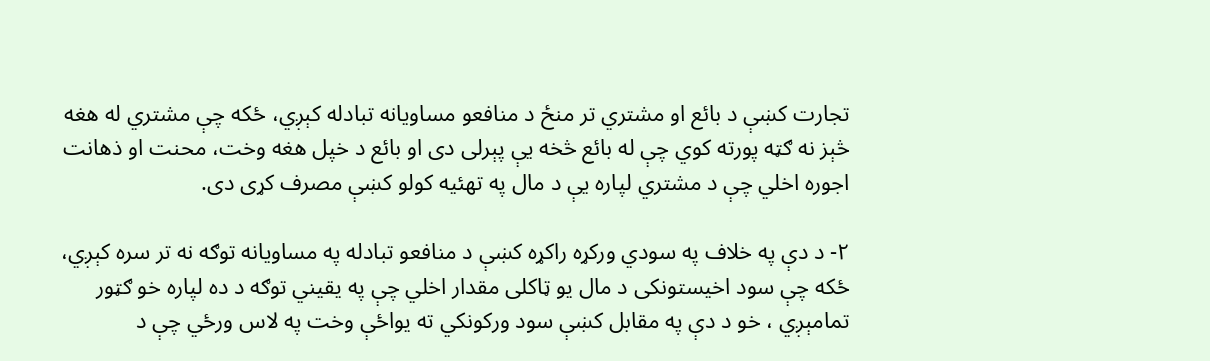تجارت کښې د بائع او مشتري تر منځ د منافعو مساویانه تبادله کېږي، ځکه چې مشتري له هغه څېز نه ګټه پورته کوي چې له بائع څخه يې پېرلی دی او بائع د خپل هغه وخت، محنت او ذهانت اجوره اخلي چې د مشتري لپاره يې د مال په تهئيه کولو کښې مصرف کړی دی.

۲- د دې په خلاف په سودي ورکړه راکړه کښې د منافعو تبادله په مساویانه توګه نه تر سره کېږي، ځکه چې سود اخيستونکی د مال يو ټاکلی مقدار اخلي چې په يقيني توګه د ده لپاره خو ګټور تمامېږي ، خو د دې په مقابل کښې سود ورکونکي ته يواځې وخت په لاس ورځي چې د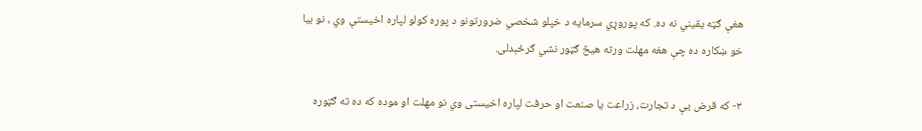هغې ګټه يقيني نه ده. که پوروړي سرمايه د خپلو شخصي ضرورتونو د پوره کولو لپاره اخيستې وي ، نو بيا خو ښکاره ده چې هغه مهلت ورته هيڅ ګټور نشي ګرځېدلی.

۳- که قرض يې د تجارت، زراعت يا صنعت او حرفت لپاره اخيستی وي نو مهلت او موده که ده ته ګټوره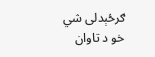ګرځېدلی شي خو د تاوان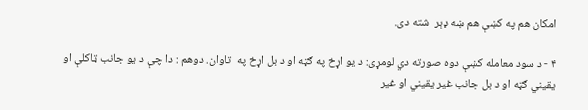امکان هم په کښې هم ښه‌ ډېر  شته دی.

۴ - د سود معامله کښې دوه صورته دي لومړی: د يو اړخ په ګټه او د بل اړخ په  تاوان. دوهم : دا چې د يو جانب ټاکلې او يقيني ګټه او د بل جانب غیر يقيني او غير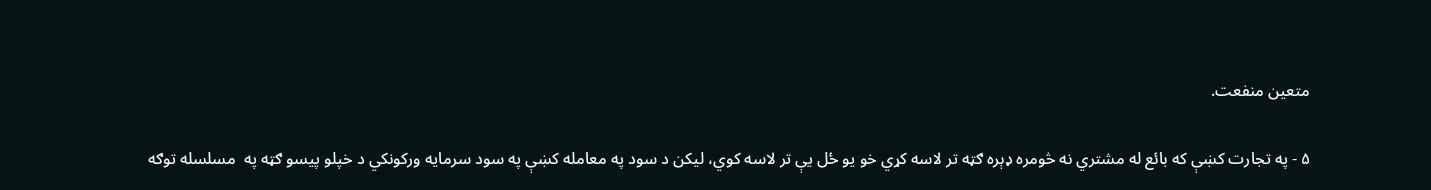متعين منفعت.

۵ - په تجارت کښې که بائع له مشتري نه څومره ډېره ګټه تر لاسه کړي خو يو ځل يې تر لاسه کوي، ليکن د سود په معامله کښې په سود سرمايه ورکونکي د خپلو پيسو ګټه په  مسلسله توګه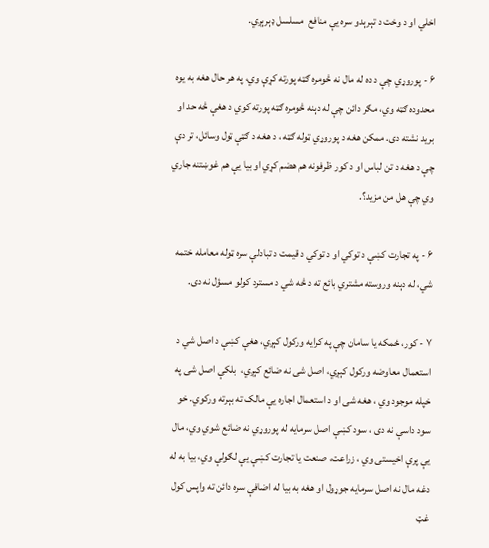اخلي او د وخت د تېرېدو سره يې منافع  مسلسل ډېرېږي.

۶ - پوروړي چې د ده له مال نه څومره ګټه پورته کړې وي، په هر حال هغه به يوه محدوده ګټه وي، مګر دائن چې له دېنه څومره ګټه پورته کوي د هغې څه حد او بريد نشته دی. ممکن هغه د پوروړي ټوله ګټه ، د هغه د ګټې ټول وسائل، تر دې چې د هغه د تن لباس او د کور ظرفونه هم هضم کړي او بيا يې هم غوښتنه جاري وي چې هل من مزيد؟.

۶ - په تجارت کښې د توکي او د توکي د قيمت د تبادلې سره ټوله معامله ختمه شي، له دېنه وروسته مشتري بائع ته د څه شي د مسترد کولو مسؤل نه دی.

۷ - کور، ځمکه‌ يا سامان چې په کرايه ورکول کېږي، هغې کښې د اصل شي د استعمال معاوضه ورکول کېږي، اصل شی نه ضائع کېږي،  بلکې اصل شی په خپله موجود وي ، هغه شی او د استعمال اجاره يې مالک ته بېرته ورکوي. خو سود داسې نه دی ، سود کښې اصل سرمايه له پوروړي نه ضائع شوي وي، مال يې پرې اخيستی وي ، زراعت، صنعت يا تجارت کښې يې لګولې وي، بيا به له دغه مال نه اصل سرمايه جوړول او هغه به بيا له اضافې سره دائن ته واپس کول غټ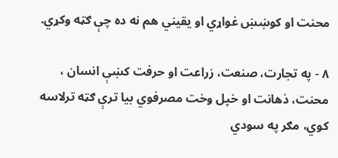محنت او کوښښ غواړي او يقيني هم نه ده چې ګټه وکړي.

۸ - په تجارت، صنعت، زراعت او حرفت کښې انسان ، محنت، ذهانت او خپل وخت مصرفوي بيا ترې ګټه ترلاسه کوي، مګر په سودي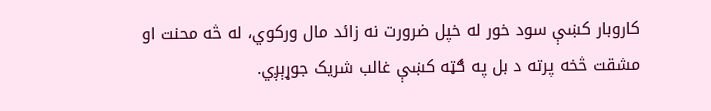کاروبار کښې سود خور له خپل ضرورت نه زائد مال ورکوي، له څه محنت او مشقت څخه پرته د بل په ګټه کښې غالب شريک جوړېږي.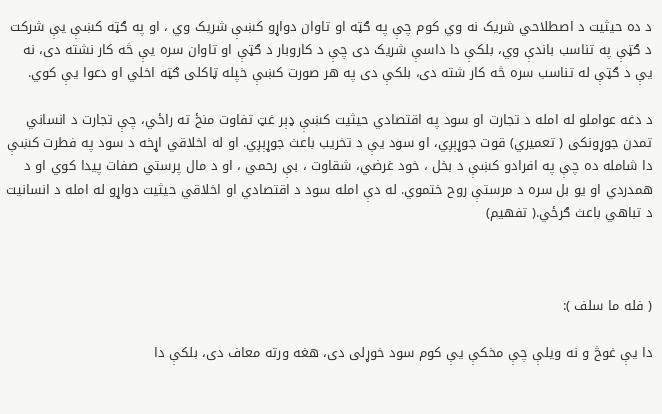د‌ ده‌ حيثيت د اصطلاحي شريک نه وي کوم چې په ګټه او تاوان دواړو کښې شريک وي ، او په ګټه کښې يې شرکت د ګټې په تناسب باندې وي، بلکې دا داسې شريک دی چې د کاروبار د ګټې او تاوان سره يې څه کار نشته دی، نه يې د ګټې له تناسب سره څه کار شته دی، بلکې دی په هر صورت کښې خپله ټاکلی ګټه اخلي او دعوا يې کوي.

د دغه عواملو له امله د تجارت او سود په اقتصادي حيثيت کښې ډېر غټ تفاوت منځ ته راځي، چې تجارت د انساني تمدن جوړونکی ( تعميري) قوت جوړېږي، او سود يې د تخريب باعث جوړېږي. او له اخلاقي اړخه د سود په فطرت کښې دا شامله ده چې په افرادو کښې د بخل ، خود غرضي، شقاوت ، بې رحمي ، او د مال پرستي صفات پيدا کوي او د همدردي او يو بل سره د مرستې روح ختموي. له دې امله سود د اقتصادي او اخلاقي حيثيت دواړو له امله د انسانيت د تباهي باعث ګرځي.( تفهيم)



( فله ما سلف ):

دا يې غوڅ و نه ويلې چې مخکې يې کوم سود خوړلی دی، هغه ورته معاف دی، بلکې دا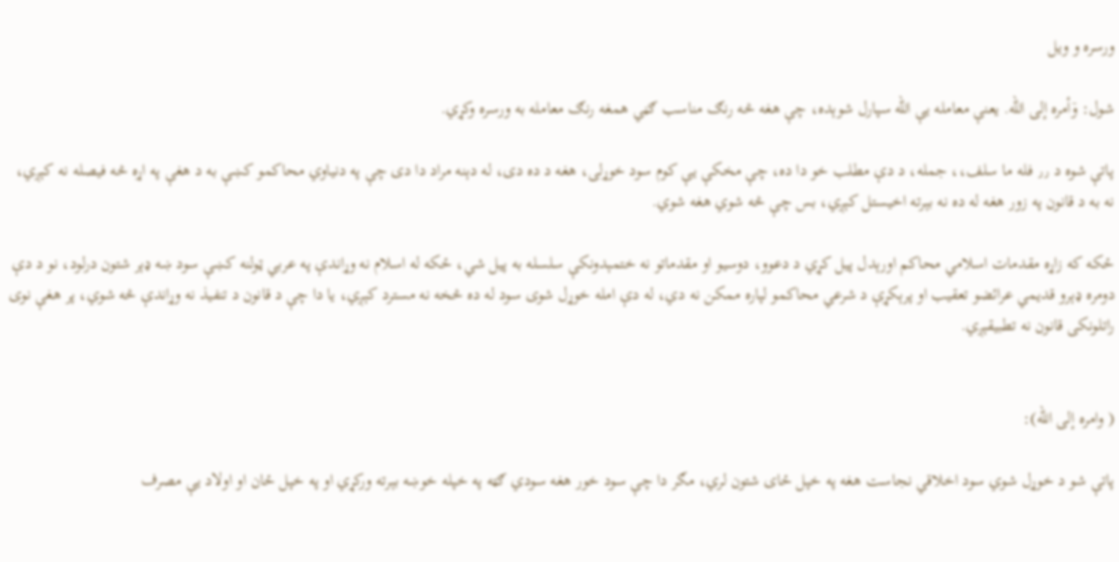ورسره و ويل

شول: وٙأمره إلی الله. يعنې معامله يې الله سپارل شوېده، چې هغه څه رنګ مناسب ګڼي همغه رنګ معامله به ورسره وکړي.

پاتې شوه د ٫٫ فله ما سلف،، جمله، د دې مطلب خو دا ده، چې مخکې يې کوم سود خوړلی، هغه د ده دی، له دېنه مراد دا دی چې په دنياوي محاکمو کښې به د هغې په اړه څه فيصله نه کېږي، نه به د قانون په زور هغه له ده نه بېرته اخيستل کېږي، بس چې څه شوي هغه شوي.

ځکه که زاړه مقدمات اسلامي محاکم اورېدل پيل کړي د دعوو، دوسيو او مقدماتو نه ختمېدونکې سلسله به پيل شي، ځکه له اسلام نه وړاندې په عربي ټولنه کښې سود ښه ډېر شتون درلود، نو د دې دومره ډېرو قديمي عرائضو تعقيب او پرېکړې د شرعي محاکمو لپاره ممکن نه دي، له دې امله خوړل شوی سود له ده څخه نه مسترد کېږي، يا دا چې د قانون د تنفيذ نه وړاندې څه شوي، پر هغې نوی راتلونکی قانون نه تطبيقېږي.


( وامره إلی الله):

پاتې شو د خوړل شوي سود اخلاقي نجاست هغه په خپل ځای شتون لري، مګر دا چې سود خور هغه سودي ګټه په خپله خوښه بېرته ورکړي او په خپل ځان او اولاد يې مصرف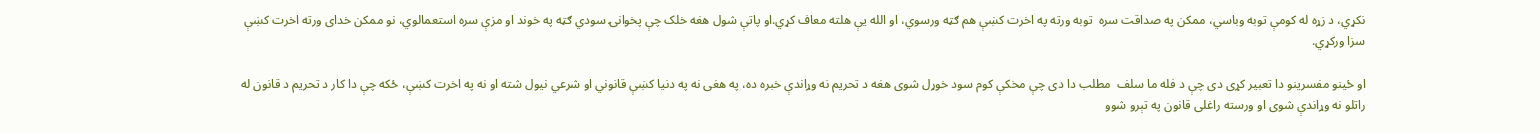نکړي، د زړه له کومې توبه وباسي، ممکن په صداقت سره  توبه ورته په اخرت کښې هم ګټه ورسوي، او الله يې هلته معاف کړي.او پاتې شول هغه خلک چې پخوانۍ سودي ګټه په خوند او مزې سره استعمالوي، نو ممکن خدای ورته اخرت کښې سزا ورکړي.

او ځينو مفسرينو دا تعبير کړی دی چې د فله ما سلف  مطلب دا دی چې مخکې کوم سود خوړل شوی هغه د تحريم نه وړاندې خبره ده، په هغی نه په دنيا کښې قانوني او شرعي نيول شته او نه په اخرت کښې، ځکه چې دا کار د تحريم د قانون له راتلو نه وړاندې شوی او ورسته راغلی قانون په تېرو شوو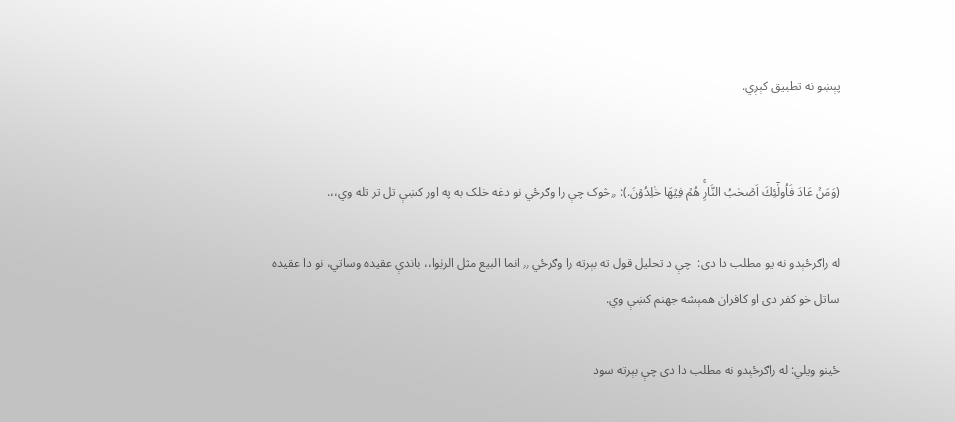پېښو نه تطبيق کېږي.


(وَمَنۡ عَادَ فَاُولٰٓئِكَ اَصۡحٰبُ النَّارِ‌ۚ هُمۡ فِيۡهَا خٰلِدُوۡنَ.): ٫٫څوک چې را وګرځي نو دغه خلک به په اور کښې تل تر تله وي،،.

له راګرځېدو نه يو مطلب دا دی:  چې د تحليل قول ته بېرته را وګرځي ٫٫ انما البيع مثل الربٰوا،، باندې عقيده وساتي، نو دا عقيده ساتل خو کفر دی او کافران همېشه جهنم کښې وي.

ځينو ويلي: له راګرځېدو نه مطلب دا دی چې بېرته سود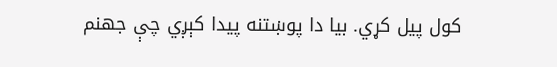کول پيل کړي. بيا دا پوښتنه پيدا کېږي چې جهنم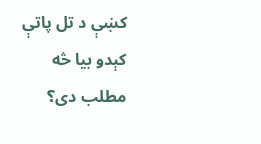کښې د تل پاتې کېدو بيا څه مطلب دی؟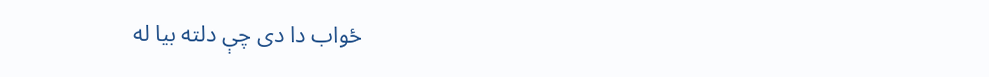ځواب دا دی چې دلته بيا له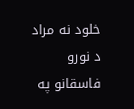خلود نه مراد د نورو فاسقانو په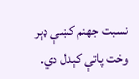نسبت جهنم کښې ډېر وخت پاتې کېدل دي.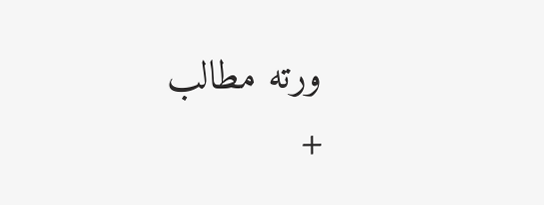ورته مطالب
+